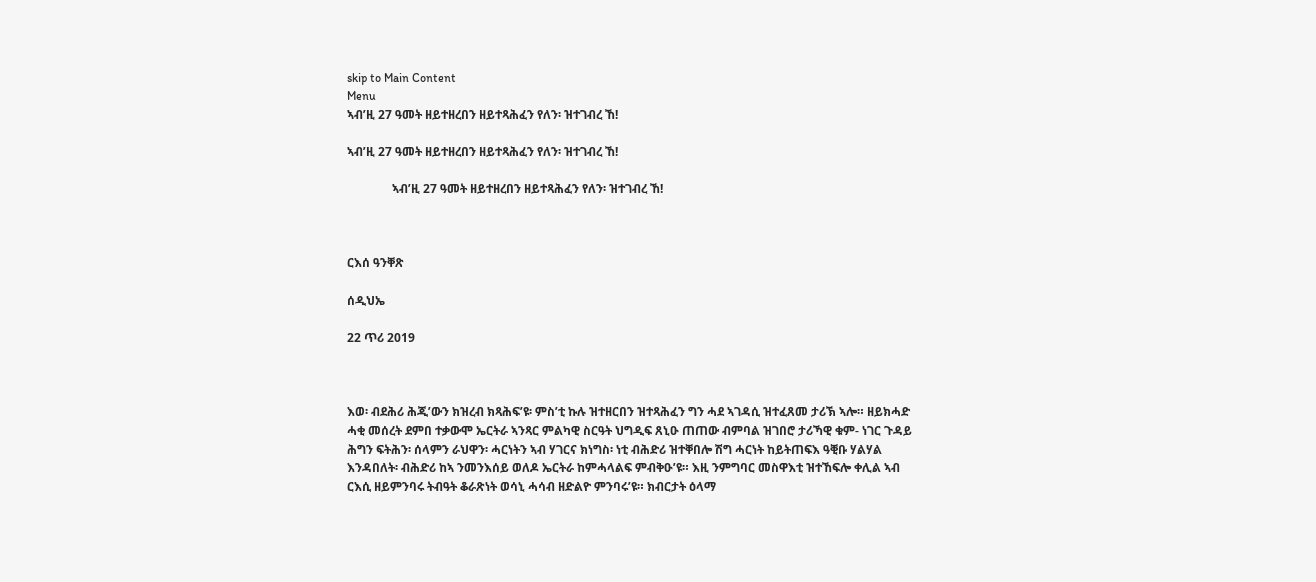skip to Main Content
Menu
ኣብ’ዚ 27 ዓመት ዘይተዘረበን ዘይተጻሕፈን የለን፡ ዝተገብረ ኸ!

ኣብ’ዚ 27 ዓመት ዘይተዘረበን ዘይተጻሕፈን የለን፡ ዝተገብረ ኸ!

               ኣብ’ዚ 27 ዓመት ዘይተዘረበን ዘይተጻሕፈን የለን፡ ዝተገብረ ኸ!



ርእሰ ዓንቐጽ

ሰዲህኤ

22 ጥሪ 2019



እወ፡ ብደሕሪ ሕጂ’ውን ክዝረብ ክጻሕፍ’ዩ፡ ምስ’ቲ ኩሉ ዝተዘርበን ዝተጻሕፈን ግን ሓደ ኣገዳሲ ዝተፈጸመ ታሪኽ ኣሎ። ዘይክሓድ ሓቂ መሰረት ደምበ ተቃውሞ ኤርትራ ኣንጻር ምልካዊ ስርዓት ህግዲፍ ጸኒዑ ጠጠው ብምባል ዝገበሮ ታሪኻዊ ቁም- ነገር ጉዳይ ሕግን ፍትሕን፡ ሰላምን ራህዋን፡ ሓርነትን ኣብ ሃገርና ክነግስ፡ ነቲ ብሕድሪ ዝተቐበሎ ሽግ ሓርነት ከይትጠፍእ ዓቒቡ ሃልሃል እንዳበለት፡ ብሕድሪ ከኣ ንመንእሰይ ወለዶ ኤርትራ ከምሓላልፍ ምብቅዑ’ዩ። እዚ ንምግባር መስዋእቲ ዝተኸፍሎ ቀሊል ኣብ ርእሲ ዘይምንባሩ ትብዓት ቆራጽነት ወሳኒ ሓሳብ ዘድልዮ ምንባሩ’ዩ። ክብርታት ዕላማ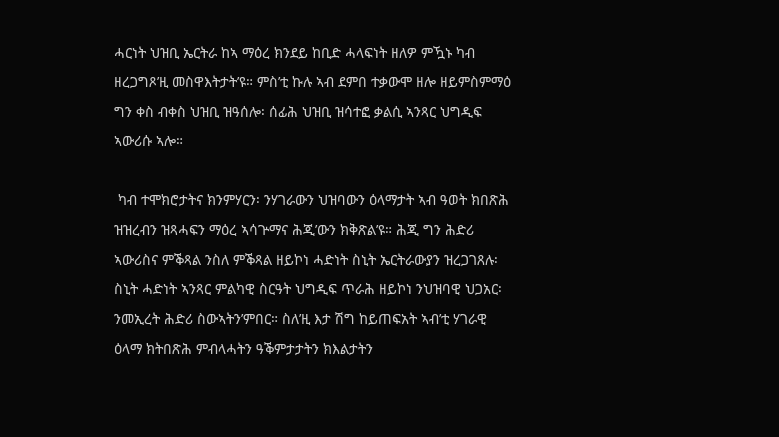ሓርነት ህዝቢ ኤርትራ ከኣ ማዕረ ክንደይ ከቢድ ሓላፍነት ዘለዎ ምዃኑ ካብ ዘረጋግጾ’ዚ መስዋእትታት’ዩ። ምስ’ቲ ኩሉ ኣብ ደምበ ተቃውሞ ዘሎ ዘይምስምማዕ ግን ቀስ ብቀስ ህዝቢ ዝዓሰሎ፡ ሰፊሕ ህዝቢ ዝሳተፎ ቃልሲ ኣንጻር ህግዲፍ ኣውሪሱ ኣሎ።

 ካብ ተሞክሮታትና ክንምሃርን፡ ንሃገራውን ህዝባውን ዕላማታት ኣብ ዓወት ክበጽሕ ዝዝረብን ዝጻሓፍን ማዕረ ኣሳጕማና ሕጂ’ውን ክቅጽል’ዩ። ሕጂ ግን ሕድሪ ኣውሪስና ምቕጻል ንስለ ምቕጻል ዘይኮነ ሓድነት ስኒት ኤርትራውያን ዝረጋገጸሉ፡ ስኒት ሓድነት ኣንጻር ምልካዊ ስርዓት ህግዲፍ ጥራሕ ዘይኮነ ንህዝባዊ ህጋአር፡ንመኢረት ሕድሪ ስውኣትን’ምበር። ስለ’ዚ እታ ሽግ ከይጠፍአት ኣብ’ቲ ሃገራዊ ዕላማ ክትበጽሕ ምብላሓትን ዓቕምታታትን ክእልታትን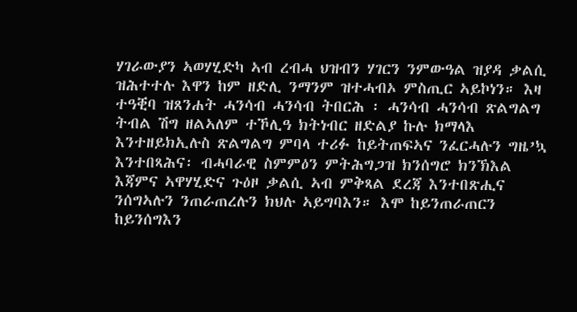ሃገራውያን ኣወሃሂድካ ኣብ ረብሓ ህዝብን ሃገርን ንምውዓል ዝያዳ ቃልሲ ዝሕተተሉ እዋን ከም ዘድሊ ንማንም ዝተሓብኦ ምስጢር ኣይኮነን። እዛ ተዓቒባ ዝጸንሐት ሓንሳብ ሓንሳብ ትበርሕ ፡ ሓንሳብ ሓንሳብ ጽልግልግ ትብል ሽግ ዘልኣለም ተኾሊዓ ክትነብር ዘድልያ ኩሉ ክማላእ እንተዘይክኢሉስ ጽልግልግ ምባላ ተሪፉ ከይትጠፍኣና ንፈርሓሉን ግዜ’ኳ እንተበጻሕና፡ ብሓባራዊ ስምምዕን ምትሕግጋዝ ክንሰግሮ ክንኽእል እጃምና ኣዋሃሂድና ጉዕዞ ቃልሲ ኣብ ምቅጻል ደረጃ እንተበጽሒና ንሰግኣሉን ንጠራጠረሉን ክህሉ ኣይግባእን። እሞ ከይንጠራጠርን ከይንሰግእን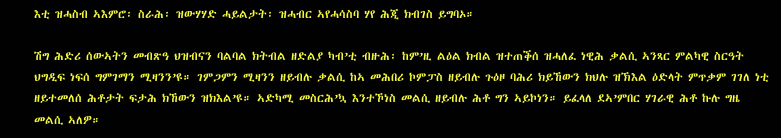እቲ ዝሓስብ ኣእምሮ፡ ስራሕ፡ ዝውሃሃድ ሓይልታት፡ ዝሓብር ኣየሓሳስባ ሃየ ሕጂ ክብገስ ይግባኦ።

ሽግ ሕድሪ ሰውኣትን መብጽዓ ህዝብናን ባልባል ክትብል ዘድልያ ካብ’ቲ ብዙሕ፡ ከም’ዚ ልዕል ክብል ዝተጠቕሰ ዝሓለፈ ነዊሕ ቃልሲ ኣንጻር ምልካዊ ስርዓት ህግዲፍ ነፍሰ ግምገማን ሚዛንን’ዩ። ገምጋምን ሚዛንን ዘይብሉ ቃልሲ ከኣ መሕበሪ ኮምፓስ ዘይብሉ ጉዕዞ ባሕሪ ክይኸውን ክህሉ ዝኽእል ዕድላት ምጥቃም ገገለ ነቲ ዘይተመለሰ ሕቶታት ፍታሕ ክኸውን ዝክእል’ዩ። ኣድካሚ መስርሕ’ኳ እንተኾነስ መልሲ ዘይብሉ ሕቶ ግን ኣይኮነን። ይፈላለ ደኣ’ምበር ሃገራዊ ሕቶ ኩሉ ግዜ መልሲ ኣለዎ።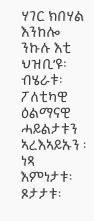ሃገር ክበሃል እንከሎ ንኩሉ እቲ ህዝቢ’ዩ፡ብሄራቱ፡ፖለቲካዊ ዕልማናዊ ሓይልታቱን ኣረእኣይኡን ፡ነጻ እምነታቱ፡ ጾታታቱ፡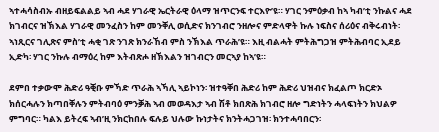ኣተሓሳስብኡ ብዘይፍልልይ ኣብ ሓደ ሃገራዊ ኤርትራዊ ዕላማ ዝጥርንፍ ተርእዮ’ዩ። ሃገር ንምዕቃብ ከኣ ካብ’ቲ ንኩልና ሓደ ክገብርና ዝኽእል ሃገራዊ መንፈስን ከም መንቐሊ ወሲድና ክንገብሮ ንዘሎና ምድላዋት ኩሉ ነፍስና ሰሪዕና ብቅሩብነት፡ ኣነጺርና ገሊጽና ምስ’ቲ ሓቂ ገጽ ንገጽ ክንራኸብ ምስ ንኽእል ጥራሕ’ዩ። እዚ ብልሓት ምትሕግጋዝ ምትሕብባር ኢደይ ኢድካ፡ ሃገር ንኩሉ ብማዕረ ከም እትብጽሖ ዘኽእልን ዝገብርን መርኣያ ከኣ’ዩ።

ደምበ ተቃውሞ ሕድሪ ዓቒቡ ምኻድ ጥራሕ ኣኻሊ ኣይኮነን፡ ዝተዓቐበ ሕድሪ ከም ሕድሪ ህዝብና ክፈልጦ ክርድኦ ክሰርሓሉን ክጣበቐሉን ምትብባዕ ምንቓሕ ኣብ መወዳእታ ኣብ ሽቶ ክበጽሕ ክገብሮ ዘሎ ግድነትን ሓላፍነትን ክህልዎ ምግባር። ካልእ ይትረፍ ኣብ’ዚ ንክርከበሉ ፍሉይ ህሉው ኩነታትና ክንትሓጋገዝ፡ ክንተሓባበርን፡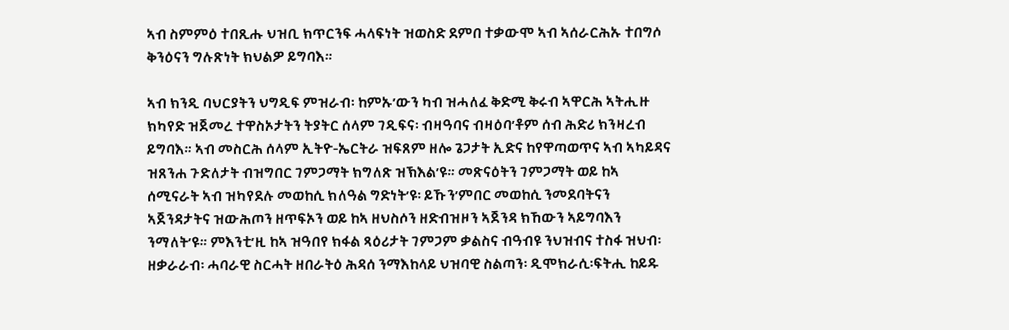ኣብ ስምምዕ ተበጺሑ ህዝቢ ክጥርንፍ ሓላፍነት ዝወስድ ደምበ ተቃውሞ ኣብ ኣሰራርሕኡ ተበግሶ ቅንዕናን ግሉጽነት ክህልዎ ይግባእ።

ኣብ ክንዲ ባህርያትን ህግዲፍ ምዝራብ፡ ከምኡ’ውን ካብ ዝሓለፈ ቅድሚ ቅሩብ ኣዋርሕ ኣትሒዙ ክካየድ ዝጀመረ ተዋስኦታትን ትያትር ሰላም ገዲፍና፡ ብዛዓባና ብዛዕባ’ቶም ሰብ ሕድሪ ክንዛረብ ይግባእ። ኣብ መስርሕ ሰላም ኢትዮ-ኤርትራ ዝፍጸም ዘሎ ጌጋታት ኢድና ከየዋጣወጥና ኣብ ኣካይዳና ዝጸንሐ ጉድለታት ብዝግበር ገምጋማት ክግለጽ ዝኽእል’ዩ። መጽናዕትን ገምጋማት ወይ ከኣ ሰሚናራት ኣብ ዝካየደሉ መወከሲ ክለዓል ግድነት’ዩ፡ ይኹን’ምበር መወከሲ ንመደባትናን ኣጀንዳታትና ዝውሕጦን ዘጥፍኦን ወይ ከኣ ዘህስሶን ዘድብዝዞን ኣጀንዳ ክኸውን ኣይግባእን ንማለት’ዩ። ምእንቲ’ዚ ከኣ ዝዓበየ ክፋል ጻዕሪታት ገምጋም ቃልስና ብዓብዩ ንህዝብና ተስፋ ዝህብ፡ዘቃራራብ፡ ሓባራዊ ስርሓት ዘበራትዕ ሕዳሰ ንማእከላይ ህዝባዊ ስልጣን፡ ዲሞክራሲ፡ፍትሒ ከይዱ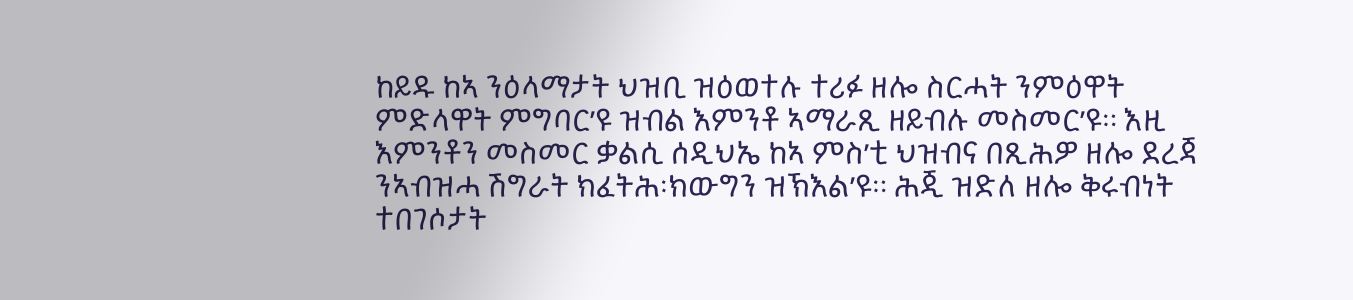ከይዱ ከኣ ንዕላማታት ህዝቢ ዝዕወተሉ ተሪፉ ዘሎ ስርሓት ንምዕዋት ምድላዋት ምግባር’ዩ ዝብል እምንቶ ኣማራጺ ዘይብሉ መስመር’ዩ። እዚ እምንቶን መስመር ቃልሲ ሰዲህኤ ከኣ ምስ’ቲ ህዝብና በጺሕዎ ዘሎ ደረጃ ንኣብዝሓ ሽግራት ክፈትሕ፡ክውግን ዝኽእል’ዩ። ሕጂ ዝድለ ዘሎ ቅሩብነት ተበገሶታት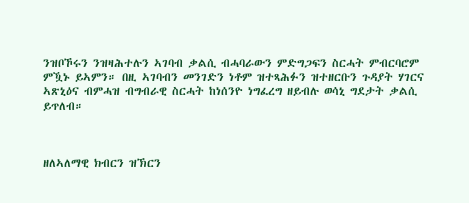ንዝቦኾሩን ንዝዛሕተሉን ኣገባብ ቃልሲ ብሓባራውን ምድግጋፍን ስርሓት ምብርባሮም ምዃኑ ይኣምን። በዚ ኣገባብን መንገድን ነቶም ዝተጻሕፉን ዝተዘርቡን ጉዳያት ሃገርና ኣጽኒዕና ብምሓዝ ብግብራዊ ስርሓት ከነሰንዮ ነግፈረግ ዘይብሉ ወሳኒ ግደታት ቃልሲ ይጥለብ።



ዘለኣለማዊ ክብርን ዝኽርን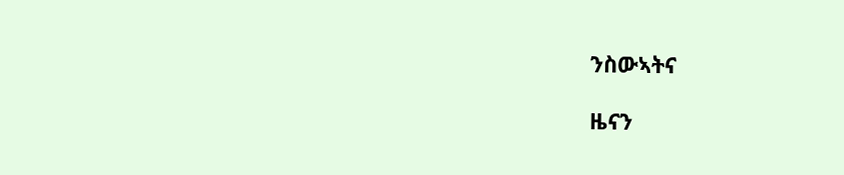ንስውኣትና

ዜናን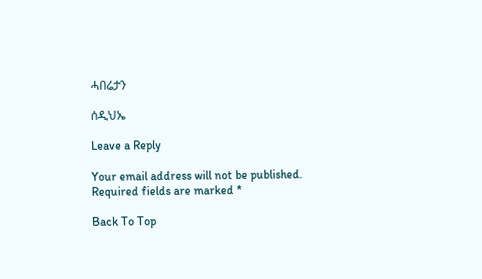ሓበሬታን

ሰዲህኤ

Leave a Reply

Your email address will not be published. Required fields are marked *

Back To Top